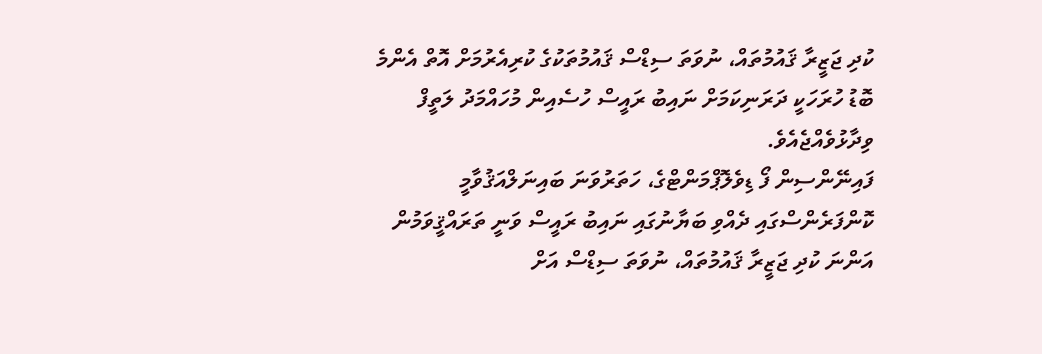ކުދި ޖަޒީރާ ޤައުމުތައް، ނުވަތަ ސިޑްސް ޤައުމުތަކުގެ ކުރިއެރުމަށް އޮތް އެންމެ ބޮޑު ހުރަހަކީ ދަރަނިކަމަށް ނައިބު ރައީސް ހުސެއިން މުހައްމަދު ލަތީފް ވިދާޅުވެއްޖެއެވެ.
ފައިނޭންސިން ފޯ ޑިވެލޮޕްމަންޓްގެ، ހަތަރުވަނަ ބައިނަލްއަޤުވާމީ ކޮންފަރެންސްގައި ދެއްވި ބަޔާނުގައި ނައިބު ރައީސް ވަނީ ތަރައްޤީވަމުން އަންނަ ކުދި ޖަޒީރާ ޤައުމުތައް، ނުވަތަ ސިޑްސް އަށް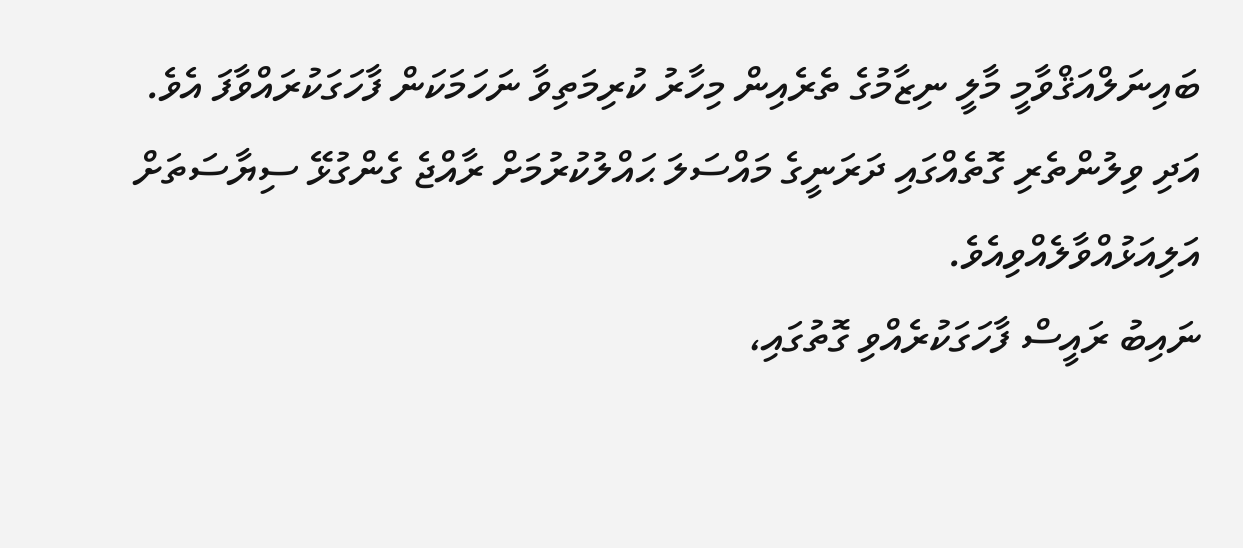ބައިނަލްއަޤްވާމީ މާލީ ނިޒާމުގެ ތެރެއިން މިހާރު ކުރިމަތިވާ ނަހަމަކަން ފާހަގަކުރައްވާފަ އެވެ. އަދި ވިލުންތެރި ގޮތެއްގައި ދަރަނީގެ މައްސަލަ ޙައްލުކުރުމަށް ރާއްޖެ ގެންގުޅޭ ސިޔާސަތަށް އަލިއަޅުއްވާލެއްވިއެވެ.
ނައިބު ރައީސް ފާހަގަކުރެއްވި ގޮތުގައި،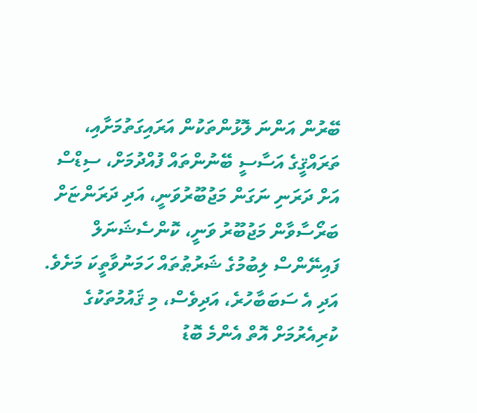ބޭރުން އަންނަ ލޮޅުންތަކުން އަރައިގަތުމަށާއި، ތަރައްޤީގެ އަސާސީ ބޭނުންތައް ފުއްދުމަށް، ސިޑްސް އަށް ދަރަނި ނަގަން މަޖުބޫރުވަނީ، އަދި ދަރަންޏަށް ބަރޯސާވާން މަޖުބޫރު ވަނީ، ކޮންސެޝަނަލް ފައިނޭންސް ލިބުމުގެ ޝަރުޠުތައް ހަމަނުވާތީކަ މަށެވެ. އަދި އެ ސަބަބާހުރެ، އަދިވެސް، މި ޤައުމުތަކުގެ ކުރިއެރުމަށް އޮތް އެންމެ ބޮޑު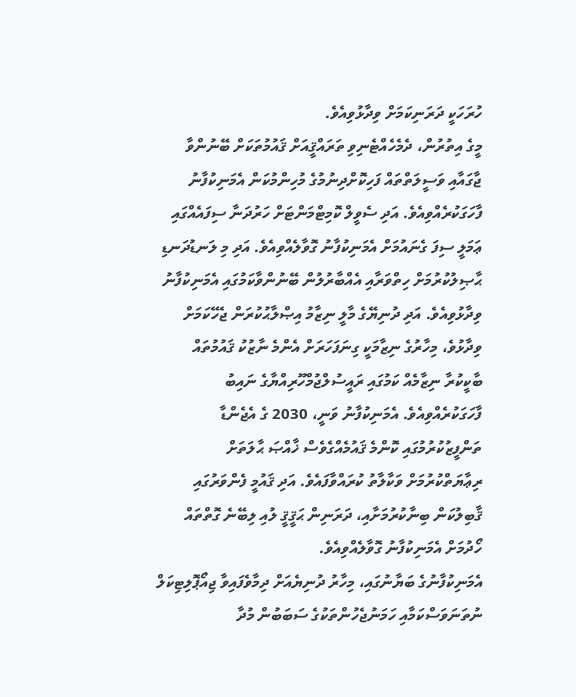ހުރަހަކީ ދަރަނިކަމަށް ވިދާޅުވިއެވެ.
މީގެ އިތުރުން، ދެމެހެއްޓެނިވި ތަރައްޤީއަށް ޤައުމުތަކަށް ބޭނުންވާ ޖާގައާއި ވަސީލަތްތައް ފަހިކޮށްދިނުމުގެ މުހިންމުކަން އެމަނިކުފާނު ފާހަގަކުރެއްވިއެވެ. އަދި ސެވީލް ކޮމިޓްމަންޓަށް ހަރުދަނާ ސިފައެއްގައި ޢަމަލީ ސިފަ ގެނައުމަށް އެމަނިކުފާނު ގޮވާލެއްވިއެވެ. އަދި މި ލަނޑުދަނޑި ޙާޞިލުކުރުމަށް ހިތްވަރާއި އެއްބާރުލުން ބޭނުންވާކަމުގައި އެމަނިކުފާނު ވިދާޅުވިއެވެ. އަދި ދުނިޔޭގެ މާލީ ނިޒާމު އިޞްލާޙުކުރަން ޖެހޭކަމަށް ވިދާޅުވެ، މިހާރުގެ ނިޒާމަކީ ގިނަފަހަރަށް އެންމެ ނާޒުކު ޤައުމުތައް ބާކީކުރާ ނިޒާމެއް ކަމުގައި ރައީސުލްޖުމްހޫރިއްޔާގެ ނައިބު ފާހަގަކުރެއްވިއެވެ. އެމަނިކުފާނު ވަނީ، 2030 ގެ އެޖެންޑާ ތަންފީޒުކުރުމުގައި ކޮންމެ ޤައުމެއްގެވެސް ޚާއްޞަ ޙާލަތަށް ރިޢާޔަތްކުރުމަށް ވަކާލާތު ކުރައްވާފައެވެ. އަދި ޤައުމީ ފެންވަރުގައި ޤާބިލުކަން ބިނާކުރުމަށާއި، ދަރަނިން ޙަޤީޤީ ލުއި ލިބޭނެ ގޮތްތައް ހޯދުމަށް އެމަނިކުފާނު ގޮވާލެއްވިއެވެ.
އެމަނިކުފާނުގެ ބަޔާނުގައި، މިހާރު ދުނިޔެއަށް ދިމާވެފައިވާ ޖިއޯޕޮލިޓިކަލް ނުތަނަވަސްކަމާއި ހަމަނުޖެހުންތަކުގެ ސަބަބުން މުދާ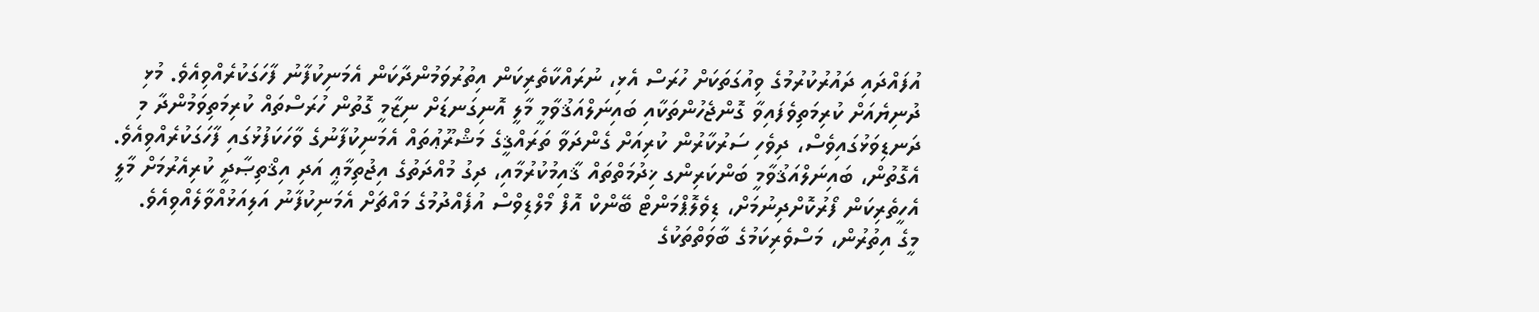އުފައްދައި ދައުރުކުރުމުގެ ވިއުގަތަކަށް ހުރަސް އެޅި، ނުރައްކާތެރިކަން އިތުރުވަމުންދާކަން އެމަނިކުފާނު ފާހަގަކުރެއްވިއެވެ. މުޅި ދުނިޔެއަށް ކުރިމަތިވެފައިވާ ގޮންޖެހުންތަކާއި ބައިނަލްއަޤުވާމީ މާލީ އޮނިގަނޑަށް ނިޒާމީ ގޮތުން ހުރަސްތައް ކުރިމަތިވަމުންދާ މި ދަނޑިވަޅުގައިވެސް، ދިވެހި ސަރުކާރުން ކުރިއަށް ގެންދަވާ ތަރައްޤީގެ މަޝްރޫޢުތައް އެމަނިކުފާނުގެ ވާހަކަފުޅުގައި ފާހަގަކުރެއްވިއެވެ. އެގޮތުން، ބައިނަލްއަޤުވާމީ ބަންކަރިންގ ޚިދުމަތްތައް ޤާއިމުކުރުމާއި، ދިގު މުއްދަތުގެ އިޖުތިމާޢީ އަދި އިޤްތިޞާދީ ކުރިއެރުމަށް މާލީ އެހީތެރިކަން ފޯރުކޮށްދިނުމަށް، ޑިވެލޮޕްމަންޓް ބޭންކް އޮފް މޯލްޑިވްސް އުފެއްދުމުގެ މައްޗަށް އެމަނިކުފާނު އަލިއަޅުއްވާލެއްވިއެވެ.
މީގެ އިތުރުން، މަސްވެރިކަމުގެ ބާވަތްތަކުގެ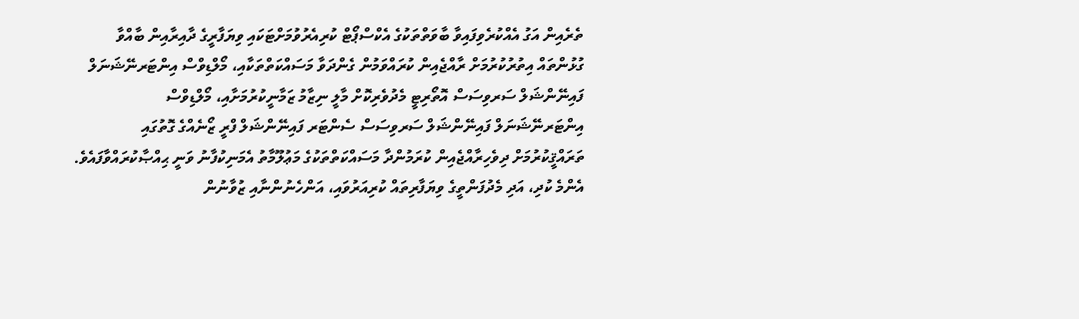ތެރެއިން އަގު އެއްކުރެވިފައިވާ ބާވަތްތަކުގެ އެކްސްޕޯޓް ކުރިއެރުވުމަށްޓަކައި ވިޔަފާރީގެ ދާއިރާއިން ބާއްވާ ގުޅުންތައް އިތުރުކުރުމަށް ރާއްޖެއިން ކުރައްވަމުން ގެންދަވާ މަސައްކަތްތަކާއި، މޯލްޑިވްސް އިންޓަރނޭޝަނަލް ފައިނޭންޝަލް ސަރވިސަސް އޮތޯރިޓީ މެދުވެރިކޮށް މާލީ ނިޒާމު ޒަމާނީކުރުމަށާއި، މޯލްޑިވްސް އިންޓަރނޭޝަނަލް ފައިނޭންޝަލް ސަރވިސަސް ސެންޓަރ ފައިނޭންޝަލް ފްރީ ޒޯނެއްގެ ގޮތުގައި ތަރައްޤީކުރުމަށް ދިވެހިރާއްޖެއިން ކުރަމުންދާ މަސައްކަތްތަކުގެ މަޢުލޫމާތު އެމަނިކުފާނު ވަނީ ޙިއްޞާކުރައްވާފައެވެ.
އެންމެ ކުދި، އަދި މެދުފަންތީގެ ވިޔަފާރިތައް ކުރިއަރުވައި، އަންހެނުންނާއި ޒުވާނުން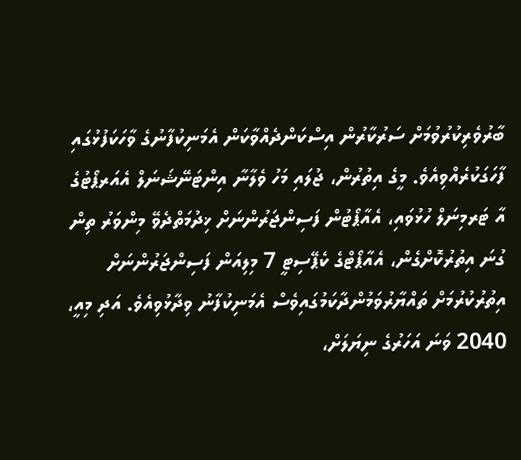ބާރުވެރިކުރުވުމަށް ސަރުކާރުން އިސްކަންދެއްވާކަން އެމަނިކުފާނުގެ ވާހަކަފުޅުގައި ފާހަގަކުރެއްވިއެވެ. މީގެ އިތުރުން، ޖުލައި މަހު ވެލާނާ އިންޓަނޭޝަނަލް އެއަރޕޯޓުގެ އާ ޓަރމިނަލް ހުޅުވައި، އެއާޕޯޓުން ފަސިންޖަރުންނަށް ޚިދުމަތްދެވޭ މިންވަރު ތިން ގުނަ އިތުރުކޮށްގެން، އެއާޕޯޓްގެ ކެޕޭސިޓީ 7 މިލިއަން ފަސިންޖަރުންނަށް އިތުރުކުރުމަށް ތައްޔާރުވަމުންދާކަމުގައިވެސް އެމަނިކުފާނު ވިދާޅުވިއެވެ. އަދި މިއީ، 2040 ވަނަ އަހަރުގެ ނިޔަލަށް،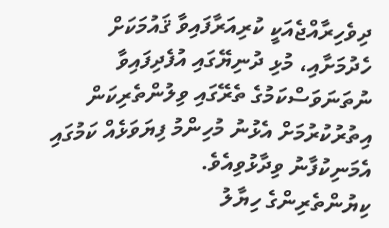ދިވެހިރާއްޖެއަކީ ކުރިއަރާފައިވާ ޤައުމަކަށް ހެދުމަށާއި، މުޅި ދުނިޔޭގައި އުފެދިފައިވާ ނުތަނަވަސްކަމުގެ ތެރޭގައި ވިލުންތެރިކަން އިތުރުކުރުމަށް އެޅުނު މުހިންމު ފިޔަވަޅެއް ކަމުގައި އެމަނިކުފާނު ވިދާޅުވިއެވެ.
ކިޔުންތެރިންގެ ހިޔާލު